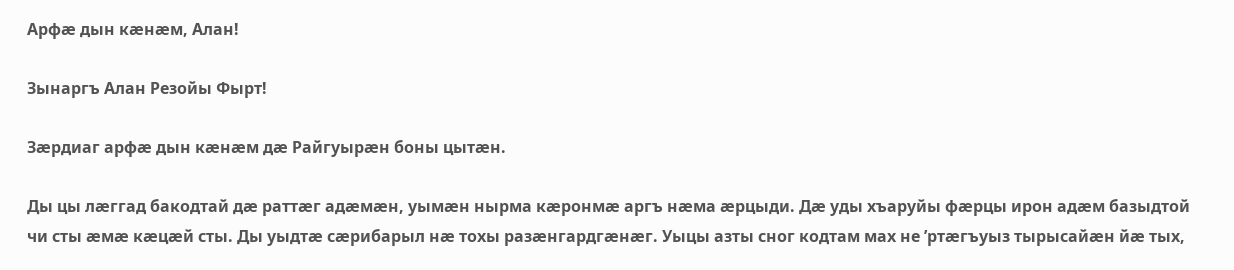Арфæ дын кæнæм, Алан!

Зынаргъ Алан Резойы Фырт!

Зæрдиаг арфæ дын кæнæм дæ Райгуырæн боны цытæн.

Ды цы лæггад бакодтай дæ раттæг адæмæн, уымæн нырма кæронмæ аргъ нæма æрцыди. Дæ уды хъаруйы фæрцы ирон адæм базыдтой чи сты æмæ кæцæй сты. Ды уыдтæ сæрибарыл нæ тохы разæнгардгæнæг. Уыцы азты сног кодтам мах не ’ртæгъуыз тырысайæн йæ тых,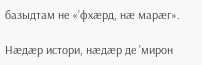базыдтам не «’фхæрд, нæ марæг».

Нæдæр истори, нæдæр де ’мирон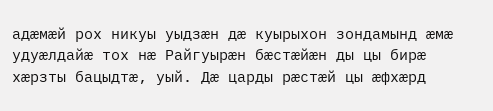адæмæй рох никуы уыдзæн дæ куырыхон зондамынд æмæ удуæлдайæ тох нæ Райгуырæн бæстæйæн ды цы бирæ хæрзты бацыдтæ, уый. Дæ царды рæстæй цы æфхæрд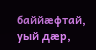баййæфтай, уый дæр,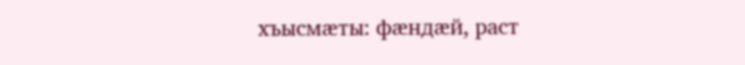хъысмæты: фæндæй, раст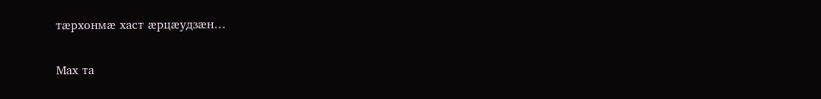тæрхонмæ хаст æрцæудзæн…

Мах та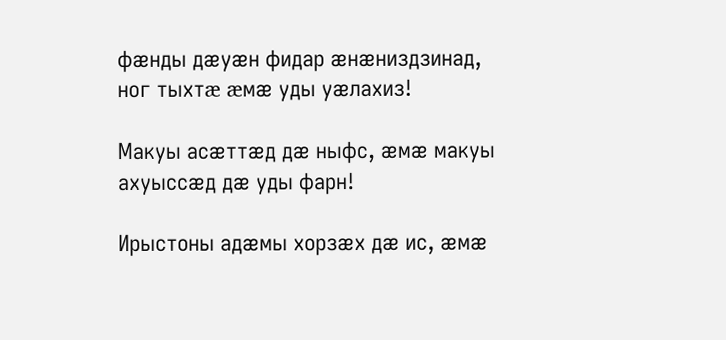фæнды дæуæн фидар æнæниздзинад, ног тыхтæ æмæ уды уæлахиз!

Макуы асæттæд дæ ныфс, æмæ макуы ахуыссæд дæ уды фарн!

Ирыстоны адæмы хорзæх дæ ис, æмæ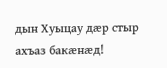дын Хуыцау дæр стыр ахъаз бакæнæд!